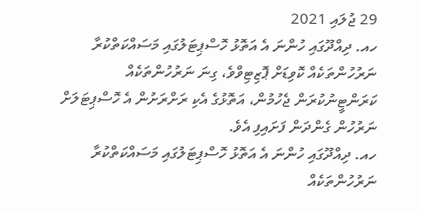29 ޖުލައި 2021
ހއ. ދިއްދޫގައި ހުންނަ އެ އަތޮޅު ހޮސްޕިޓަލުގައި މަސައްކަތްކުރާ ނަރުހުންތަކެއް ކޮވިޑަށް ޕޮޒިޓިވްވެ، ގިނަ ނަރުހުންތަކެއް ކަރަންޓީނުކުރަން ޖެހުމުން، އަތޮޅުގެ އެކި ރަށްރަށުން އެ ހޮސްޕިޓަލަށް ނަރުހުން ގެންދަން ފަށައިފި އެވެ.
ހއ. ދިއްދޫގައި ހުންނަ އެ އަތޮޅު ހޮސްޕިޓަލުގައި މަސައްކަތްކުރާ ނަރުހުންތަކެއް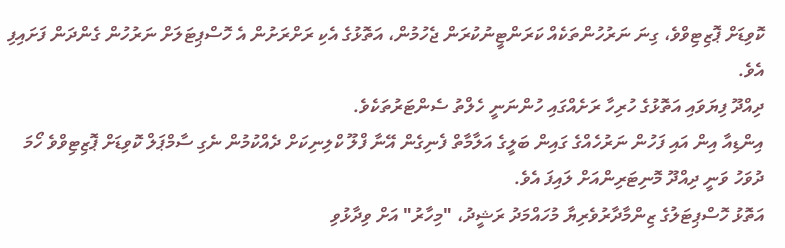ކޮވިޑަށް ޕޮޒިޓިވްވެ، ގިނަ ނަރުހުންތަކެއް ކަރަންޓީނުކުރަން ޖެހުމުން، އަތޮޅުގެ އެކި ރަށްރަށުން އެ ހޮސްޕިޓަލަށް ނަރުހުން ގެންދަން ފަށައިފި އެވެ.
ދިއްދޫ ފިޔަވައި އަތޮޅުގެ ހުރިހާ ރަށެއްގައި ހުންނަނީ ހެލްތު ސެންޓަރުތަކެވެ.
އިންޑިއާ އިން އައި ފަހުން ނަރުހެއްގެ ގައިން ބަލީގެ އަލާމާތް ފެނިގެން އޭނާ ފްލޫ ކްލިނިކަށް ދެއްކުމުން ނެގި ސާމްޕަލް ކޮވިޑަށް ޕޮޒިޓިވްވެ ހޯމަ ދުވަހު ވަނީ ދިއްދޫ މޮނިޓަރިންއަށް ލައިފަ އެވެ.
އަތޮޅު ހޮސްޕިޓަލުގެ ޒިންމާދާރުވެރިޔާ މުހައްމަދު ރަޝީދު، "މިހާރު" އަށް ވިދާޅުވި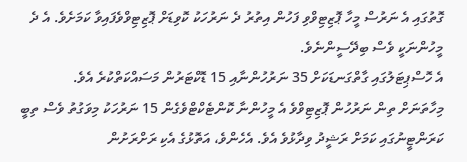ގޮތުގައި އެ ނަރުސް މީހާ ޕޮޒިޓިވްވި ފަހުން އިތުރު ދެ ނަރުހަކު ކޮވިޑަށް ޕޮޒިޓިވްވެފައިވާ ކަމަށެވެ. އެ ދެ މީހުންނަކީ ވެސް ބިދޭސީންނެވެ.
އެ ހޮސްޕިޓަލުގައި ގާތްގަނޑަކަށް 35 ނަރުހުންނާއި 15 ޑޮކްޓަރުން މަސައްކަތްކުރެ އެވެ.
މިހާތަނަށް ތިން ނަރުހުން ޕޮޒިޓިވްވެ އެ މީހުންނާ ކޮންޓެކްޓްވެގެން 15 ނަރުހަކު މިވަގުތު ވެސް ތިބީ ކަރަންޓީނުގައި ކަމަށް ރަޝީދު ވިދާޅުވެ އެވެ. އެހެންވެ، އަތޮޅުގެ އެކި ރަށްރަށުން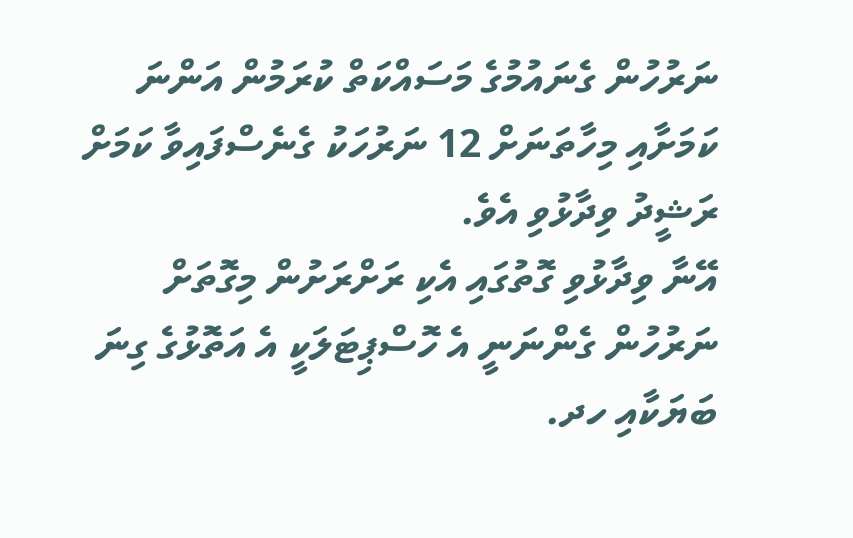ނަރުހުން ގެނައުމުގެ މަސައްކަތް ކުރަމުން އަންނަ ކަމަށާއި މިހާތަނަށް 12 ނަރުހަކު ގެނެސްފައިވާ ކަމަށް ރަޝީދު ވިދާޅުވި އެވެ.
އޭނާ ވިދާޅުވި ގޮތުގައި އެކި ރަށްރަށުން މިގޮތަށް ނަރުހުން ގެންނަނީ އެ ހޮސްޕިޓަލަކީ އެ އަތޮޅުގެ ގިނަ ބަޔަކާއި ހދ.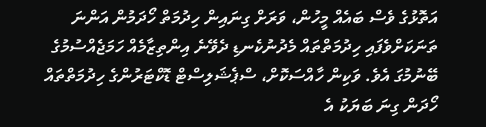އަތޮޅުގެ ވެސް ބައެއް މީހުން، ވަރަށް ގިނައިން ހިދުމަތް ހޯދަމުން އަންނަ ތަނަކަށްވެފައި ހިދުމަތްތައް މެދުނުކެނޑި ދެވޭނެ އިންތިޒާމެއް ހަމަޖެއްސުމުގެ ބޭނުމުގަ އެވެ. ވަކިން ހާއްސަކޮށް، ސްޕެޝަލިސްޓް ޑޮކްޓަރުންގެ ހިދުމަތްތައް ހޯދަން ގިނަ ބަޔަކު އެ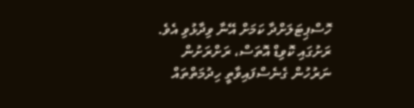ހޮސްޕިޓަލަށްދާ ކަމަށް އޭނާ ވިދާޅުވި އެވެ.
ރަށުގައި ކޮވިޑް އޮތަސް، ރަށްރަށުން ނަރުހުން ގެނެސްފައިވާތީ ހިދުމަތްތައް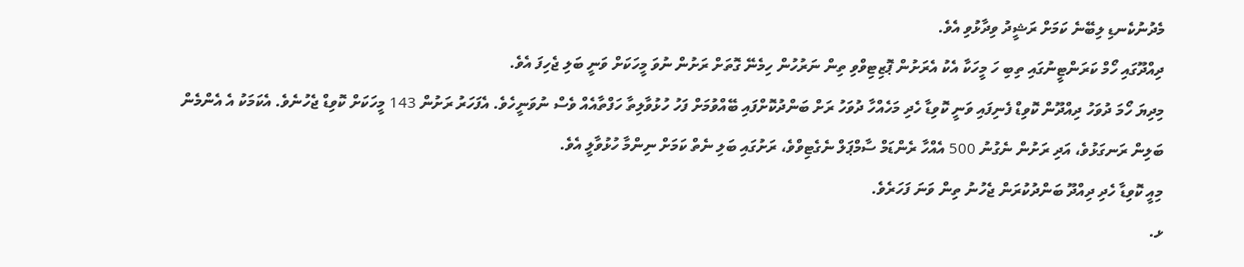މެދުނުކެނޑި ލިބޭނެ ކަމަށް ރަޝީދު ވިދާޅުވި އެވެ.
ދިއްދޫގައި ހޯމް ކަރަންޓީނުގައި ތިބި ހަ މީހަކާ އެކު އެރަށުން ޕޮޒިޓިވްވި ތިން ނަރުހުން ހިމެނޭ ގޮތަށް ރަށުން ނުވަ މީހަކަށް ވަނީ ބަލި ޖެހިފަ އެވެ.
މިދިޔަ ހޯމަ ދުވަހު ދިއްދޫން ކޮވިޑް ފެނިފައި ވަނީ ކޮވިޑާ ހެދި މަހެއްހާ ދުވަހު ރަށް ބަންދުކޮށްފައި ބޭއްވުމަށް ފަހު ހުޅުވާލިތާ ހަފްތާއެއް ވެސް ނުވަނީހެވެ. އެފަހަރު ރަށުން 143 މީހަކަށް ކޮވިޑް ޖެހުނެވެ. އެކަމަކު އެ އެންމެން ބަލިން ރަނގަޅުވެ، އަދި ރަށުން ނެގުނު 500 އެއްހާ ރެންޑަމް ސާމްޕަލް ނެގެޓިވްވެ، ރަށުގައި ބަލި ނެތް ކަމަށް ނިންމާ ހުޅުވާލީ އެވެ.
މިއީ ކޮވިޑާ ހެދި ދިއްދޫ ބަންދުކުރަން ޖެހުނު ތިން ވަނަ ފަހަރެވެ.
ޅ.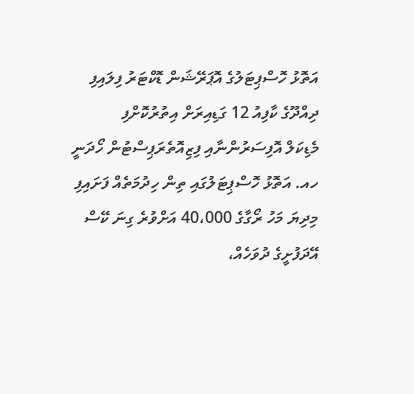އަތޮޅު ހޮސްޕިޓަލުގެ އޮޕަރޭޝަން ޑޮކްޓަރު ފިލައިފި
ދިއްދޫގެ ކާފިއު 12 ގަޑިއިރަށް އިތުރުކޮށްފި
މެޑިކަލް އޮފިސަރުންނާއި ފިޒިއޮތެރަޕިސްޓުން ހޯދަނީ
ހއ. އަތޮޅު ހޮސްޕިޓަލުގައި ތިން ހިދުމަތެއް ފަށައިފި
މިދިޔަ މަހު ރޯގާގެ 40،000 އަށްވުރެ ގިނަ ކޭސް
އޭދަފުށީގެ ދުވަހެއް،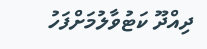ދިއްދޫ ކަޓުވާލުމަށްފަހު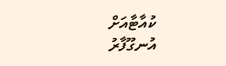ކުއާޓާއަށް
އުނގޫފާރު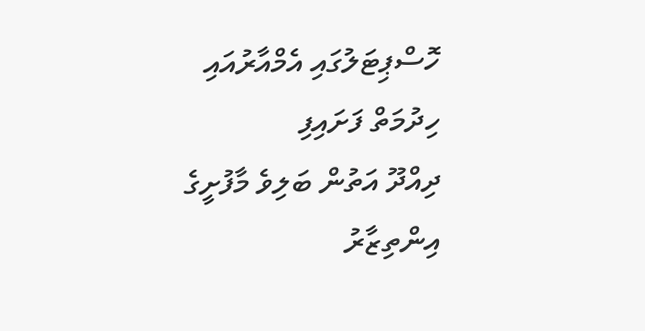ހޮސްޕިޓަލުގައި އެމްއާރުއައި ހިދުމަތް ފަށައިފި
ދިއްދޫ އަތުން ބަލިވެ މާފުށީގެ އިންތިޒާރު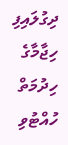ދިގުލައިފި
ހިޖާމާގެ ހިދުމަތް ހުއްޓުވި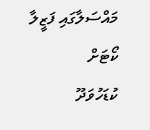މައްސަލާގައި ފަޒީލާ ކޯޓަށް
ކުޑަހުވަދޫ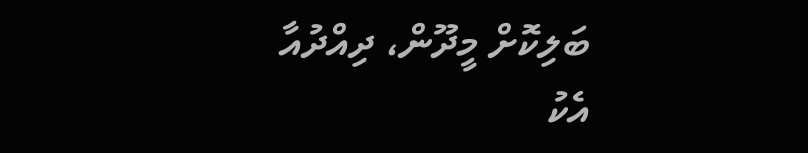ބަލިކޮށް މީދޫން، ދިއްދުއާ އެކު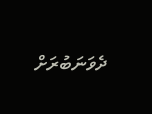ދެވަނަބުރަށް